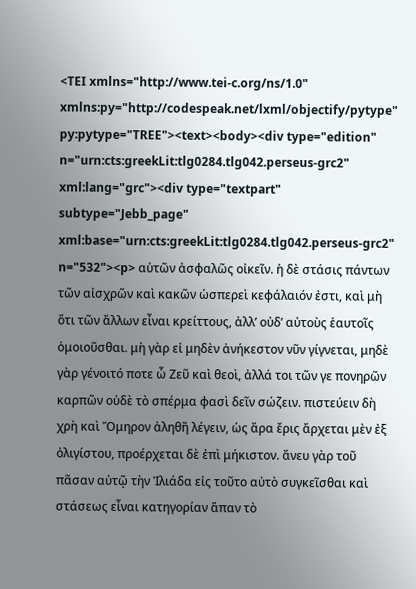<TEI xmlns="http://www.tei-c.org/ns/1.0" xmlns:py="http://codespeak.net/lxml/objectify/pytype" py:pytype="TREE"><text><body><div type="edition" n="urn:cts:greekLit:tlg0284.tlg042.perseus-grc2" xml:lang="grc"><div type="textpart" subtype="Jebb_page" xml:base="urn:cts:greekLit:tlg0284.tlg042.perseus-grc2" n="532"><p> αὑτῶν ἀσφαλῶς οἰκεῖν. ἡ δὲ στάσις πάντων τῶν αἰσχρῶν καὶ κακῶν ὡσπερεὶ κεφάλαιόν ἐστι, καὶ μὴ ὅτι τῶν ἄλλων εἶναι κρείττους, ἀλλʼ οὐδʼ αὐτοὺς ἑαυτοῖς ὁμοιοῦσθαι. μὴ γὰρ εἰ μηδὲν ἀνήκεστον νῦν γίγνεται, μηδὲ γὰρ γένοιτό ποτε ὦ Ζεῦ καὶ θεοὶ, ἀλλά τοι τῶν γε πονηρῶν καρπῶν οὐδὲ τὸ σπέρμα φασὶ δεῖν σώζειν. πιστεύειν δὴ χρὴ καὶ Ὅμηρον ἀληθῆ λέγειν, ὡς ἄρα ἔρις ἄρχεται μὲν ἐξ ὀλιγίστου, προέρχεται δὲ ἐπὶ μήκιστον. ἄνευ γὰρ τοῦ πᾶσαν αὐτῷ τὴν Ἰλιάδα εἰς τοῦτο αὐτὸ συγκεῖσθαι καὶ στάσεως εἶναι κατηγορίαν ἅπαν τὸ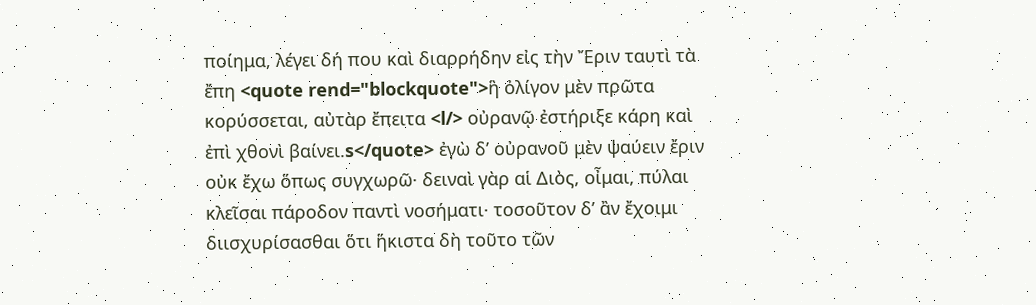ποίημα, λέγει δή που καὶ διαρρήδην εἰς τὴν Ἔριν ταυτὶ τὰ ἔπη <quote rend="blockquote">ἣ ὀλίγον μὲν πρῶτα κορύσσεται, αὐτὰρ ἔπειτα <l/> οὐρανῷ ἐστήριξε κάρη καὶ ἐπὶ χθονὶ βαίνει.s</quote> ἐγὼ δʼ οὐρανοῦ μὲν ψαύειν ἔριν οὐκ ἔχω ὅπως συγχωρῶ· δειναὶ γὰρ αἱ Διὸς, οἶμαι, πύλαι κλεῖσαι πάροδον παντὶ νοσήματι· τοσοῦτον δʼ ἂν ἔχοιμι διισχυρίσασθαι ὅτι ἥκιστα δὴ τοῦτο τῶν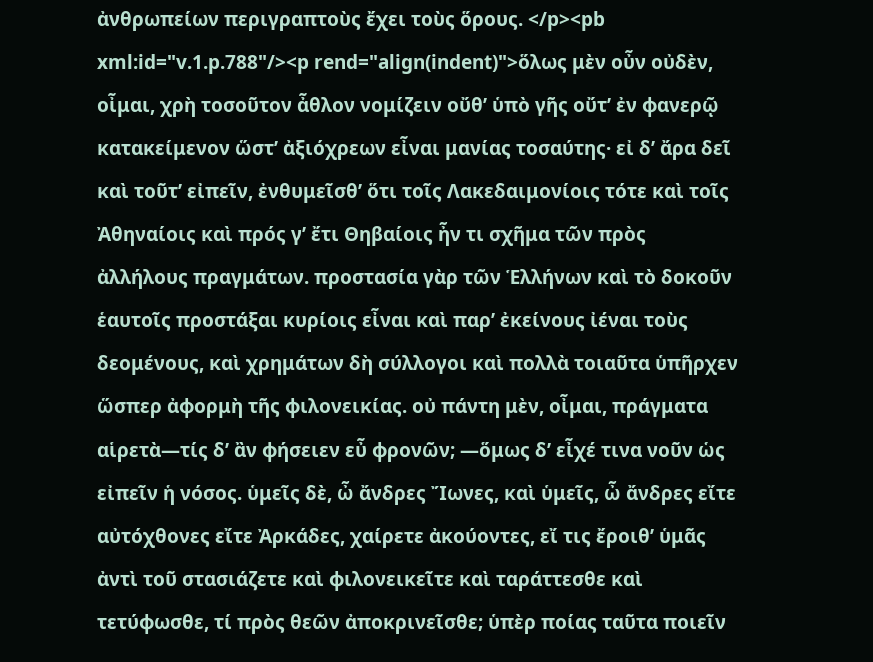ἀνθρωπείων περιγραπτοὺς ἔχει τοὺς ὅρους. </p><pb xml:id="v.1.p.788"/><p rend="align(indent)">ὅλως μὲν οὖν οὐδὲν, οἶμαι, χρὴ τοσοῦτον ἆθλον νομίζειν οὔθʼ ὑπὸ γῆς οὔτʼ ἐν φανερῷ κατακείμενον ὥστʼ ἀξιόχρεων εἶναι μανίας τοσαύτης· εἰ δʼ ἄρα δεῖ καὶ τοῦτʼ εἰπεῖν, ἐνθυμεῖσθʼ ὅτι τοῖς Λακεδαιμονίοις τότε καὶ τοῖς Ἀθηναίοις καὶ πρός γʼ ἔτι Θηβαίοις ἦν τι σχῆμα τῶν πρὸς ἀλλήλους πραγμάτων. προστασία γὰρ τῶν Ἑλλήνων καὶ τὸ δοκοῦν ἑαυτοῖς προστάξαι κυρίοις εἶναι καὶ παρʼ ἐκείνους ἰέναι τοὺς δεομένους, καὶ χρημάτων δὴ σύλλογοι καὶ πολλὰ τοιαῦτα ὑπῆρχεν ὥσπερ ἀφορμὴ τῆς φιλονεικίας. οὐ πάντη μὲν, οἶμαι, πράγματα αἱρετὰ—τίς δʼ ἂν φήσειεν εὖ φρονῶν; —ὅμως δʼ εἶχέ τινα νοῦν ὡς εἰπεῖν ἡ νόσος. ὑμεῖς δὲ, ὦ ἄνδρες Ἴωνες, καὶ ὑμεῖς, ὦ ἄνδρες εἴτε αὐτόχθονες εἴτε Ἀρκάδες, χαίρετε ἀκούοντες, εἴ τις ἔροιθʼ ὑμᾶς ἀντὶ τοῦ στασιάζετε καὶ φιλονεικεῖτε καὶ ταράττεσθε καὶ τετύφωσθε, τί πρὸς θεῶν ἀποκρινεῖσθε; ὑπὲρ ποίας ταῦτα ποιεῖν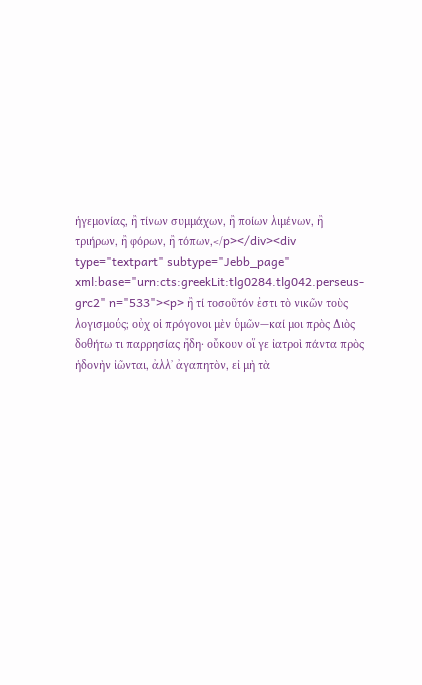ἡγεμονίας, ἢ τίνων συμμάχων, ἢ ποίων λιμένων, ἢ τριήρων, ἢ φόρων, ἢ τόπων,</p></div><div type="textpart" subtype="Jebb_page" xml:base="urn:cts:greekLit:tlg0284.tlg042.perseus-grc2" n="533"><p> ἢ τί τοσοῦτόν ἐστι τὸ νικῶν τοὺς λογισμούς; οὐχ οἱ πρόγονοι μὲν ὑμῶν—καί μοι πρὸς Διὸς δοθήτω τι παρρησίας ἤδη· οὔκουν οἵ γε ἰατροὶ πάντα πρὸς ἡδονὴν ἰῶνται, ἀλλʼ ἀγαπητὸν, εἰ μὴ τὰ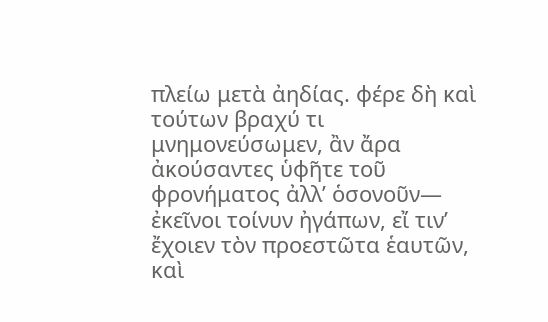πλείω μετὰ ἀηδίας. φέρε δὴ καὶ τούτων βραχύ τι μνημονεύσωμεν, ἂν ἄρα ἀκούσαντες ὑφῆτε τοῦ φρονήματος ἀλλʼ ὁσονοῦν— ἐκεῖνοι τοίνυν ἠγάπων, εἴ τινʼ ἔχοιεν τὸν προεστῶτα ἑαυτῶν, καὶ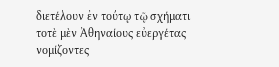διετέλουν ἐν τούτῳ τῷ σχήματι τοτὲ μὲν Ἀθηναίους εὐεργέτας νομίζοντες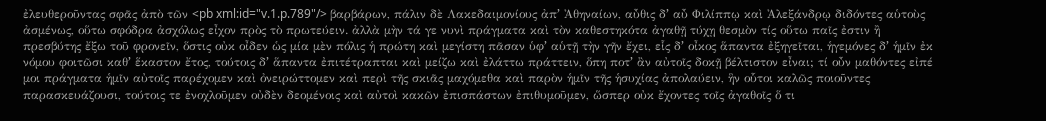ἐλευθεροῦντας σφᾶς ἀπὸ τῶν <pb xml:id="v.1.p.789"/> βαρβάρων, πάλιν δὲ Λακεδαιμονίους ἀπʼ Ἀθηναίων, αὖθις δʼ αὖ Φιλίππῳ καὶ Ἀλεξάνδρῳ διδόντες αὑτοὺς ἀσμένως, οὕτω σφόδρα ἀσχόλως εἶχον πρὸς τὸ πρωτεύειν. ἀλλὰ μὴν τά γε νυνὶ πράγματα καὶ τὸν καθεστηκότα ἀγαθῇ τύχῃ θεσμὸν τίς οὕτω παῖς ἐστιν ἢ πρεσβύτης ἔξω τοῦ φρονεῖν, ὅστις οὐκ οἶδεν ὡς μία μὲν πόλις ἡ πρώτη καὶ μεγίστη πᾶσαν ὑφʼ αὑτῇ τὴν γῆν ἔχει, εἷς δʼ οἶκος ἅπαντα ἐξηγεῖται, ἡγεμόνες δʼ ἡμῖν ἐκ νόμου φοιτῶσι καθʼ ἕκαστον ἔτος, τούτοις δʼ ἅπαντα ἐπιτέτραπται καὶ μείζω καὶ ἐλάττω πράττειν, ὅπη ποτʼ ἂν αὐτοῖς δοκῇ βέλτιστον εἶναι; τί οὖν μαθόντες εἰπέ μοι πράγματα ἡμῖν αὐτοῖς παρέχομεν καὶ ὀνειρώττομεν καὶ περὶ τῆς σκιᾶς μαχόμεθα καὶ παρὸν ἡμῖν τῆς ἡσυχίας ἀπολαύειν, ἣν οὗτοι καλῶς ποιοῦντες παρασκευάζουσι, τούτοις τε ἐνοχλοῦμεν οὐδὲν δεομένοις καὶ αὐτοὶ κακῶν ἐπισπάστων ἐπιθυμοῦμεν, ὥσπερ οὐκ ἔχοντες τοῖς ἀγαθοῖς ὅ τι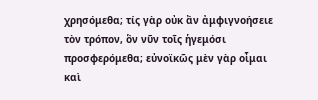χρησόμεθα; τίς γὰρ οὐκ ἂν ἀμφιγνοήσειε τὸν τρόπον, ὃν νῦν τοῖς ἡγεμόσι προσφερόμεθα; εὐνοϊκῶς μὲν γὰρ οἶμαι καὶ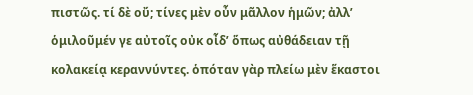πιστῶς. τί δὲ οὔ; τίνες μὲν οὖν μᾶλλον ἡμῶν; ἀλλʼ ὁμιλοῦμέν γε αὐτοῖς οὐκ οἶδʼ ὅπως αὐθάδειαν τῇ κολακείᾳ κεραννύντες. ὁπόταν γὰρ πλείω μὲν ἕκαστοι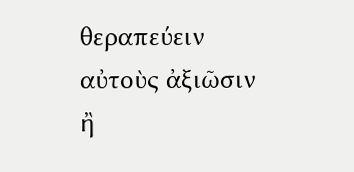θεραπεύειν αὐτοὺς ἀξιῶσιν ἢ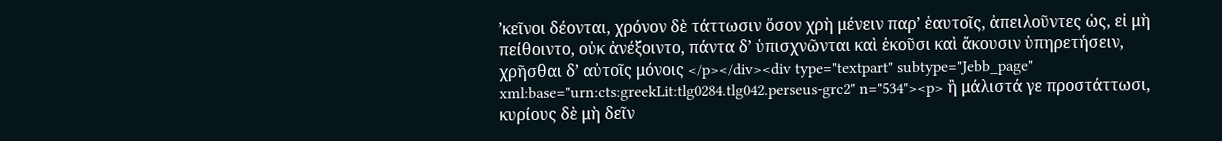ʼκεῖνοι δέονται, χρόνον δὲ τάττωσιν ὅσον χρὴ μένειν παρʼ ἑαυτοῖς, ἀπειλοῦντες ὡς, εἰ μὴ πείθοιντο, οὐκ ἀνέξοιντο, πάντα δʼ ὑπισχνῶνται καὶ ἑκοῦσι καὶ ἄκουσιν ὑπηρετήσειν, χρῆσθαι δʼ αὐτοῖς μόνοις </p></div><div type="textpart" subtype="Jebb_page" xml:base="urn:cts:greekLit:tlg0284.tlg042.perseus-grc2" n="534"><p> ἢ μάλιστά γε προστάττωσι, κυρίους δὲ μὴ δεῖν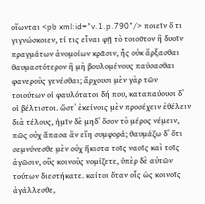οἴωνται <pb xml:id="v.1.p.790"/> ποιεῖν ὅ τι γιγνώσκοιεν, τί τις εἶναι φῇ τὸ τοιοῦτον ἢ δυοῖν πραγμάτων ἀνομοίων κρᾶσιν, ἧς οὐκ ἄρξασθαι θαυμαστότερον ἢ μὴ βουλομένους παύσασθαι φανεροὺς γενέσθαι; ἄρχουσι μὲν γὰρ τῶν τοιούτων οἱ φαυλότατοι δή που, καταπαύουσι δʼ οἱ βέλτιστοι. ὥστʼ ἐκείνοις μὲν προσέχειν ἐθέλειν διὰ τέλους, ἡμῖν δὲ μηδʼ ὅσον τὸ μέρος νέμειν, πῶς οὐχ ἅπασα ἂν εἴη συμφορά; θαυμάζω δʼ ὅτι σεμνύνεσθε μὲν οὐχ ἥκιστα τοῖς ναοῖς καὶ τοῖς ἀγῶσιν, οὓς κοινοὺς νομίζετε, ὑπὲρ δὲ αὐτῶν τούτων διεστήκατε. καίτοι ὅταν οἷς ὡς κοινοῖς ἀγάλλεσθε,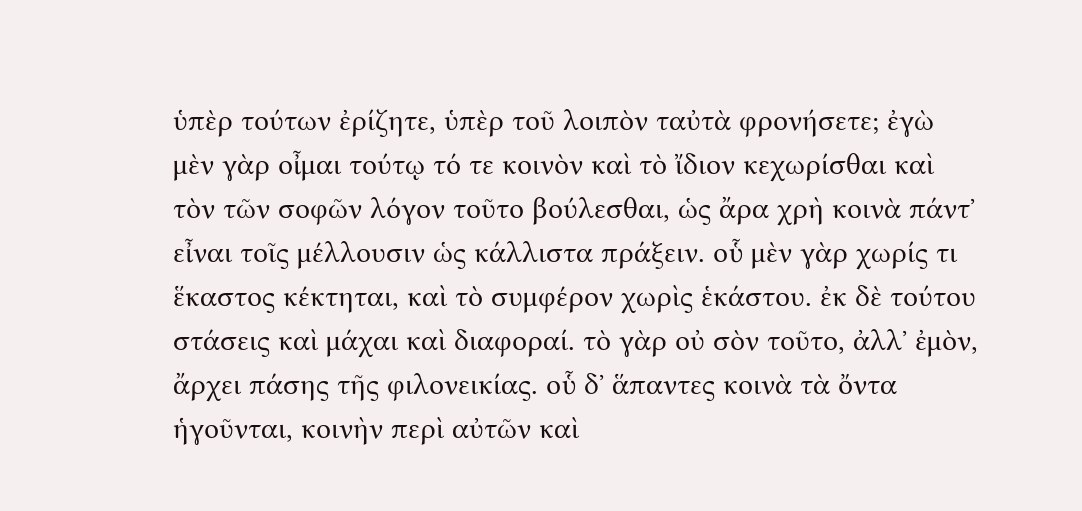ὑπὲρ τούτων ἐρίζητε, ὑπὲρ τοῦ λοιπὸν ταὐτὰ φρονήσετε; ἐγὼ μὲν γὰρ οἶμαι τούτῳ τό τε κοινὸν καὶ τὸ ἴδιον κεχωρίσθαι καὶ τὸν τῶν σοφῶν λόγον τοῦτο βούλεσθαι, ὡς ἄρα χρὴ κοινὰ πάντʼ εἶναι τοῖς μέλλουσιν ὡς κάλλιστα πράξειν. οὗ μὲν γὰρ χωρίς τι ἕκαστος κέκτηται, καὶ τὸ συμφέρον χωρὶς ἑκάστου. ἐκ δὲ τούτου στάσεις καὶ μάχαι καὶ διαφοραί. τὸ γὰρ οὐ σὸν τοῦτο, ἀλλʼ ἐμὸν, ἄρχει πάσης τῆς φιλονεικίας. οὗ δʼ ἅπαντες κοινὰ τὰ ὄντα ἡγοῦνται, κοινὴν περὶ αὐτῶν καὶ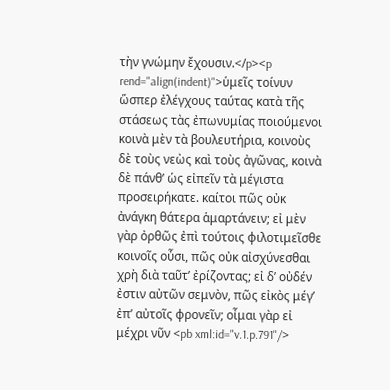τὴν γνώμην ἔχουσιν.</p><p rend="align(indent)">ὑμεῖς τοίνυν ὥσπερ ἐλέγχους ταύτας κατὰ τῆς στάσεως τὰς ἐπωνυμίας ποιούμενοι κοινὰ μὲν τὰ βουλευτήρια, κοινοὺς δὲ τοὺς νεὼς καὶ τοὺς ἀγῶνας, κοινὰ δὲ πάνθʼ ὡς εἰπεῖν τὰ μέγιστα προσειρήκατε. καίτοι πῶς οὐκ ἀνάγκη θάτερα ἁμαρτάνειν; εἰ μὲν γὰρ ὀρθῶς ἐπὶ τούτοις φιλοτιμεῖσθε κοινοῖς οὖσι, πῶς οὐκ αἰσχύνεσθαι χρὴ διὰ ταῦτʼ ἐρίζοντας; εἰ δʼ οὐδέν ἐστιν αὐτῶν σεμνὸν, πῶς εἰκὸς μέγʼ ἐπʼ αὐτοῖς φρονεῖν; οἶμαι γὰρ εἰ μέχρι νῦν <pb xml:id="v.1.p.791"/>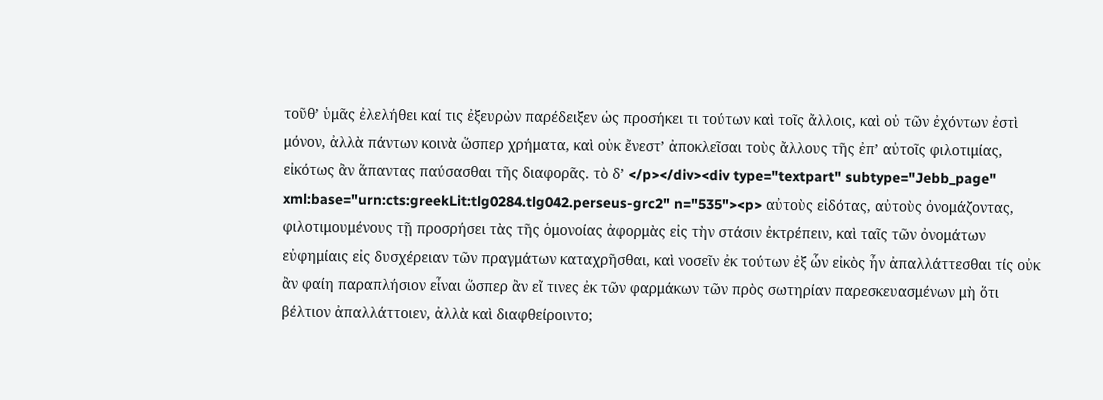τοῦθʼ ὑμᾶς ἐλελήθει καί τις ἐξευρὼν παρέδειξεν ὡς προσήκει τι τούτων καὶ τοῖς ἄλλοις, καὶ οὐ τῶν ἐχόντων ἐστὶ μόνον, ἀλλὰ πάντων κοινὰ ὥσπερ χρήματα, καὶ οὐκ ἔνεστʼ ἀποκλεῖσαι τοὺς ἄλλους τῆς ἐπʼ αὐτοῖς φιλοτιμίας, εἰκότως ἂν ἅπαντας παύσασθαι τῆς διαφορᾶς. τὸ δʼ </p></div><div type="textpart" subtype="Jebb_page" xml:base="urn:cts:greekLit:tlg0284.tlg042.perseus-grc2" n="535"><p> αὐτοὺς εἰδότας, αὐτοὺς ὀνομάζοντας, φιλοτιμουμένους τῇ προσρήσει τὰς τῆς ὁμονοίας ἀφορμὰς εἰς τὴν στάσιν ἐκτρέπειν, καὶ ταῖς τῶν ὀνομάτων εὐφημίαις εἰς δυσχέρειαν τῶν πραγμάτων καταχρῆσθαι, καὶ νοσεῖν ἐκ τούτων ἐξ ὧν εἰκὸς ἦν ἀπαλλάττεσθαι τίς οὐκ ἂν φαίη παραπλήσιον εἶναι ὥσπερ ἂν εἴ τινες ἐκ τῶν φαρμάκων τῶν πρὸς σωτηρίαν παρεσκευασμένων μὴ ὅτι βέλτιον ἀπαλλάττοιεν, ἀλλὰ καὶ διαφθείροιντο;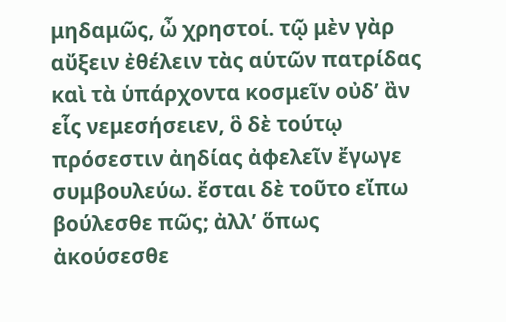μηδαμῶς, ὦ χρηστοί. τῷ μὲν γὰρ αὔξειν ἐθέλειν τὰς αὑτῶν πατρίδας καὶ τὰ ὑπάρχοντα κοσμεῖν οὐδʼ ἂν εἷς νεμεσήσειεν, ὃ δὲ τούτῳ πρόσεστιν ἀηδίας ἀφελεῖν ἔγωγε συμβουλεύω. ἔσται δὲ τοῦτο εἴπω βούλεσθε πῶς; ἀλλʼ ὅπως ἀκούσεσθε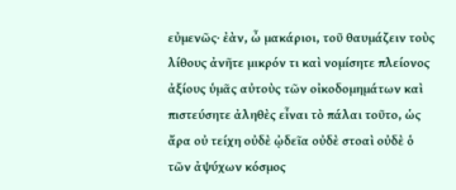εὐμενῶς· ἐὰν, ὦ μακάριοι, τοῦ θαυμάζειν τοὺς λίθους ἀνῆτε μικρόν τι καὶ νομίσητε πλείονος ἀξίους ὑμᾶς αὐτοὺς τῶν οἰκοδομημάτων καὶ πιστεύσητε ἀληθὲς εἶναι τὸ πάλαι τοῦτο, ὡς ἄρα οὐ τείχη οὐδὲ ᾠδεῖα οὐδὲ στοαὶ οὐδὲ ὁ τῶν ἀψύχων κόσμος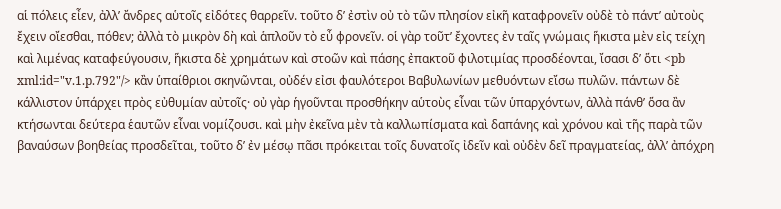αἱ πόλεις εἶεν, ἀλλʼ ἄνδρες αὑτοῖς εἰδότες θαρρεῖν. τοῦτο δʼ ἐστὶν οὐ τὸ τῶν πλησίον εἰκῆ καταφρονεῖν οὐδὲ τὸ πάντʼ αὐτοὺς ἔχειν οἴεσθαι, πόθεν; ἀλλὰ τὸ μικρὸν δὴ καὶ ἁπλοῦν τὸ εὖ φρονεῖν. οἱ γὰρ τοῦτʼ ἔχοντες ἐν ταῖς γνώμαις ἥκιστα μὲν εἰς τείχη καὶ λιμένας καταφεύγουσιν, ἥκιστα δὲ χρημάτων καὶ στοῶν καὶ πάσης ἐπακτοῦ φιλοτιμίας προσδέονται, ἴσασι δʼ ὅτι <pb xml:id="v.1.p.792"/> κἂν ὑπαίθριοι σκηνῶνται, οὐδέν εἰσι φαυλότεροι Βαβυλωνίων μεθυόντων εἴσω πυλῶν. πάντων δὲ κάλλιστον ὑπάρχει πρὸς εὐθυμίαν αὐτοῖς· οὐ γὰρ ἡγοῦνται προσθήκην αὑτοὺς εἶναι τῶν ὑπαρχόντων, ἀλλὰ πάνθʼ ὅσα ἂν κτήσωνται δεύτερα ἑαυτῶν εἶναι νομίζουσι. καὶ μὴν ἐκεῖνα μὲν τὰ καλλωπίσματα καὶ δαπάνης καὶ χρόνου καὶ τῆς παρὰ τῶν βαναύσων βοηθείας προσδεῖται, τοῦτο δʼ ἐν μέσῳ πᾶσι πρόκειται τοῖς δυνατοῖς ἰδεῖν καὶ οὐδὲν δεῖ πραγματείας, ἀλλʼ ἀπόχρη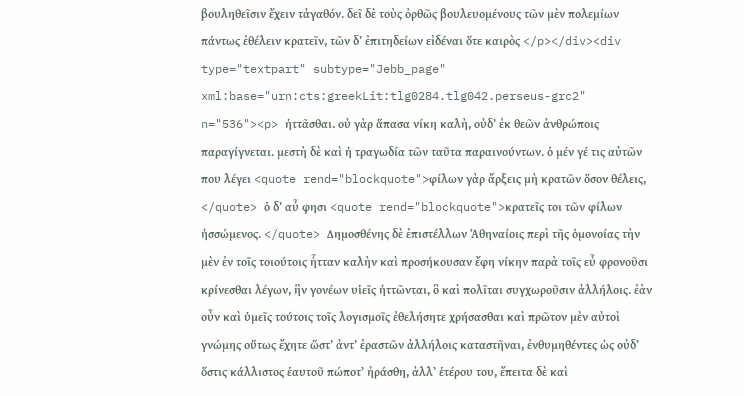βουληθεῖσιν ἔχειν τἀγαθόν. δεῖ δὲ τοὺς ὀρθῶς βουλευομένους τῶν μὲν πολεμίων πάντως ἐθέλειν κρατεῖν, τῶν δʼ ἐπιτηδείων εἰδέναι ὅτε καιρὸς </p></div><div type="textpart" subtype="Jebb_page" xml:base="urn:cts:greekLit:tlg0284.tlg042.perseus-grc2" n="536"><p> ἡττᾶσθαι. οὐ γὰρ ἅπασα νίκη καλὴ, οὐδʼ ἐκ θεῶν ἀνθρώποις παραγίγνεται. μεστὴ δὲ καὶ ἡ τραγωδία τῶν ταῦτα παραινούντων. ὁ μέν γέ τις αὐτῶν που λέγει <quote rend="blockquote">φίλων γὰρ ἄρξεις μὴ κρατῶν ὅσον θέλεις, </quote> ὁ δʼ αὖ φησι <quote rend="blockquote">κρατεῖς τοι τῶν φίλων ἡσσώμενος. </quote> Δημοσθένης δὲ ἐπιστέλλων Ἀθηναίοις περὶ τῆς ὁμονοίας τὴν μὲν ἐν τοῖς τοιούτοις ἧτταν καλὴν καὶ προσήκουσαν ἔφη νίκην παρὰ τοῖς εὖ φρονοῦσι κρίνεσθαι λέγων, ἣν γονέων υἱεῖς ἡττῶνται, ὃ καὶ πολῖται συγχωροῦσιν ἀλλήλοις. ἐὰν οὖν καὶ ὑμεῖς τούτοις τοῖς λογισμοῖς ἐθελήσητε χρήσασθαι καὶ πρῶτον μὲν αὐτοὶ γνώμης οὕτως ἔχητε ὥστʼ ἀντʼ ἐραστῶν ἀλλήλοις καταστῆναι, ἐνθυμηθέντες ὡς οὐδʼ ὅστις κάλλιστος ἑαυτοῦ πώποτʼ ἠράσθη, ἀλλʼ ἑτέρου του, ἔπειτα δὲ καὶ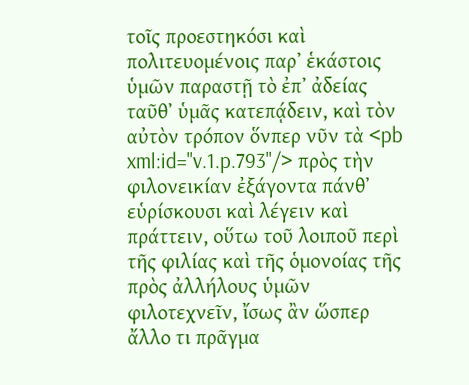τοῖς προεστηκόσι καὶ πολιτευομένοις παρʼ ἑκάστοις ὑμῶν παραστῇ τὸ ἐπʼ ἀδείας ταῦθʼ ὑμᾶς κατεπᾴδειν, καὶ τὸν αὐτὸν τρόπον ὅνπερ νῦν τὰ <pb xml:id="v.1.p.793"/> πρὸς τὴν φιλονεικίαν ἐξάγοντα πάνθʼ εὑρίσκουσι καὶ λέγειν καὶ πράττειν, οὕτω τοῦ λοιποῦ περὶ τῆς φιλίας καὶ τῆς ὁμονοίας τῆς πρὸς ἀλλήλους ὑμῶν φιλοτεχνεῖν, ἴσως ἂν ὥσπερ ἄλλο τι πρᾶγμα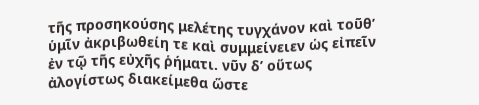τῆς προσηκούσης μελέτης τυγχάνον καὶ τοῦθʼ ὑμῖν ἀκριβωθείη τε καὶ συμμείνειεν ὡς εἰπεῖν ἐν τῷ τῆς εὐχῆς ῥήματι. νῦν δʼ οὕτως ἀλογίστως διακείμεθα ὥστε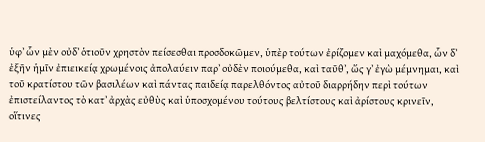ὑφʼ ὧν μὲν οὐδʼ ὁτιοῦν χρηστὸν πείσεσθαι προσδοκῶμεν, ὑπὲρ τούτων ἐρίζομεν καὶ μαχόμεθα, ὧν δʼ ἐξῆν ἡμῖν ἐπιεικείᾳ χρωμένοις ἀπολαύειν παρʼ οὐδὲν ποιούμεθα, καὶ ταῦθʼ, ὥς γʼ ἐγὼ μέμνημαι, καὶ τοῦ κρατίστου τῶν βασιλέων καὶ πάντας παιδείᾳ παρελθόντος αὐτοῦ διαρρήδην περὶ τούτων ἐπιστείλαντος τὸ κατʼ ἀρχὰς εὐθὺς καὶ ὑποσχομένου τούτους βελτίστους καὶ ἀρίστους κρινεῖν, οἵτινες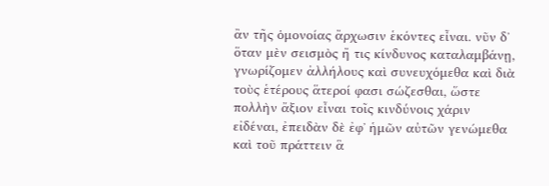ἂν τῆς ὁμονοίας ἄρχωσιν ἑκόντες εἶναι. νῦν δʼ ὅταν μὲν σεισμὸς ἤ τις κίνδυνος καταλαμβάνῃ, γνωρίζομεν ἀλλήλους καὶ συνευχόμεθα καὶ διὰ τοὺς ἑτέρους ἅτεροί φασι σώζεσθαι, ὥστε πολλὴν ἄξιον εἶναι τοῖς κινδύνοις χάριν εἰδέναι, ἐπειδὰν δὲ ἐφʼ ἡμῶν αὐτῶν γενώμεθα καὶ τοῦ πράττειν ἃ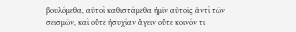βουλόμεθα, αὐτοὶ καθιστάμεθα ἡμῖν αὐτοῖς ἀντὶ τῶν σεισμῶν, καὶ οὔτε ἡσυχίαν ἄγειν οὔτε κοινόν τι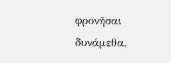φρονῆσαι δυνάμεθα,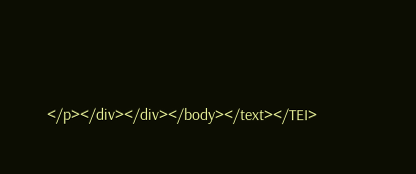</p></div></div></body></text></TEI>